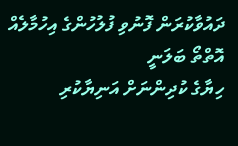ދައުވާކުރަން ފޮނުވި ފުލުހުންގެ އިހުމާލެއް އޮތްތޯ ބަލަނީ
ހިޔާގެ ކުދިންނަށް އަނިޔާކުރި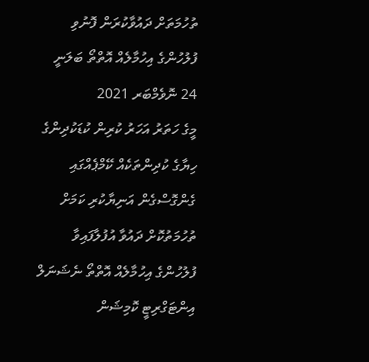ތުހުމަތަށް ދައުވާކުރަން ފޮނުވި ފުލުހުންގެ އިހުމާލެއް އޮތްތޯ ބަލަނީ
24 ނޮވެމްބަރ 2021
މީގެ ހަތަރު އަހަރު ކުރިން ކުޑަކުދިންގެ ހިޔާގެ ކުދިންތަކެއް ކޭމްޕެއްގައި ގެންގޮސްގެން އަނިޔާކުރި ކަމަށް ތުހުމަތުކޮށް ދައުވާ އުފުލާފައިވާ ފުލުހުންގެ އިހުމާލެއް އޮތްތޯ ނެޝަނަލް އިންޓަގްރިޓީ ކޮމިޝަން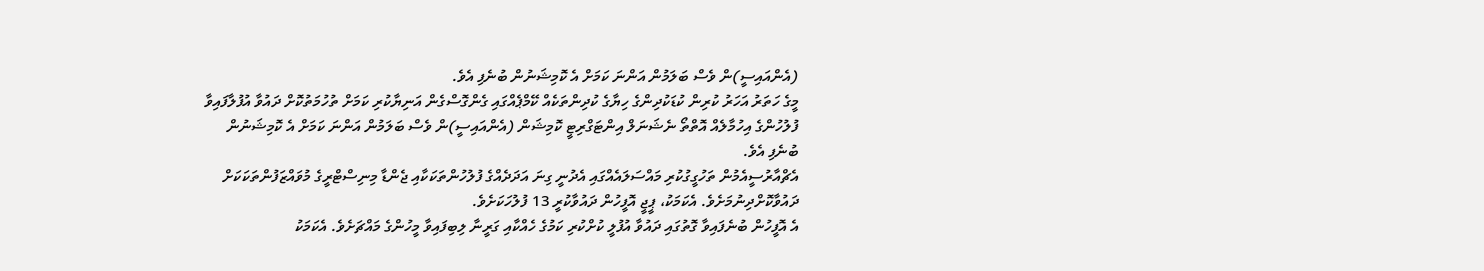(އެންއައިސީ)ން ވެސް ބަލަމުން އަންނަ ކަމަށް އެ ކޮމިޝަނުން ބުނެފި އެވެ.
މީގެ ހަތަރު އަހަރު ކުރިން ކުޑަކުދިންގެ ހިޔާގެ ކުދިންތަކެއް ކޭމްޕެއްގައި ގެންގޮސްގެން އަނިޔާކުރި ކަމަށް ތުހުމަތުކޮށް ދައުވާ އުފުލާފައިވާ ފުލުހުންގެ އިހުމާލެއް އޮތްތޯ ނެޝަނަލް އިންޓަގްރިޓީ ކޮމިޝަން (އެންއައިސީ)ން ވެސް ބަލަމުން އަންނަ ކަމަށް އެ ކޮމިޝަނުން ބުނެފި އެވެ.
އެޗްއާރުސީއެމުން ތަހުގީގުކުރި މައްސަލައެއްގައި އެދުނީ ގިނަ އަދަދެއްގެ ފުލުހުންތަކަކާއި ޖެންޑާ މިނިސްޓްރީގެ މުވައްޒަފުންތަކަކަށް ދައުވާކޮށްދިނުމަށެވެ. އެކަމަކު، ޕީޖީ އޮފީހުން ދައުވާކުރީ 13 ފުލުހަކަށެވެ.
އެ އޮފީހުން ބުނެފައިވާ ގޮތުގައި ދައުވާ އުފުލީ ކުށްކުރި ކަމުގެ ހެއްކާއި ގަރީނާ ލިބިފައިވާ މީހުންގެ މައްޗަށެވެ. އެކަމަކު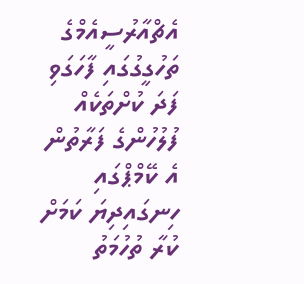އެޗްއާރުސީއެމްގެ ތަހުގީގުގައި ފާހަގަވި ފަދަ ކުށްތަކެއް ފުލުހުންގެ ފަރާތުން އެ ކޭމްޕްގައި ހިނގައިދިޔަ ކަމަށް ކުރާ ތުހުމަތު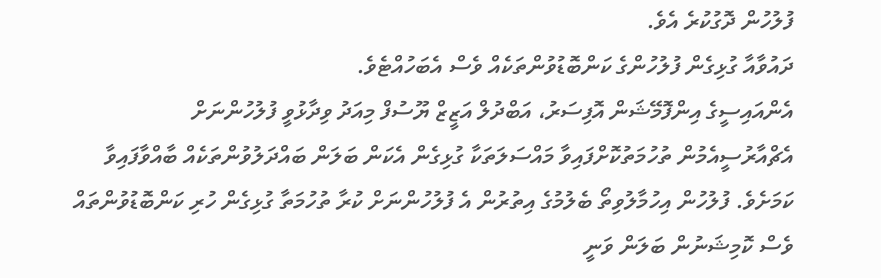ފުލުހުން ދޮގުކުރެ އެވެ.
ދައުވާއާ ގުޅިގެން ފުލުހުންގެ ކަންބޮޑުވުންތަކެއް ވެސް އެބަހުއްޓެވެ.
އެންއައިސީގެ އިންފޮމޭޝަން އޮފިސަރު، އަބްދުލް އަޒީޒް ޔޫސުފް މިއަދު ވިދާޅުވީ ފުލުހުންނަށް އެޗްއާރުސީއެމުން ތުހުމަތުކޮށްފައިވާ މައްސަލަތަކާ ގުޅިގެން އެކަން ބަލަން ބައްދަލުވުންތަކެއް ބާއްވާފައިވާ ކަމަށެވެ. ފުލުހުން އިހުމާލުވިތޯ ބެލުމުގެ އިތުރުން އެ ފުލުހުންނަށް ކުރާ ތުހުމަތާ ގުޅިގެން ހުރި ކަންބޮޑުވުންތައް ވެސް ކޮމިޝަނުން ބަލަން ވަނީ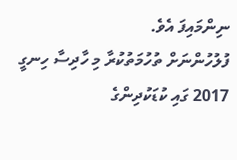ނިންމައިފަ އެވެ.
ފުލުހުންނަށް ތުހުމަތުކުރާ މި ހާދިސާ ހިނގީ 2017 ގައި ކުޑަކުދިންގެ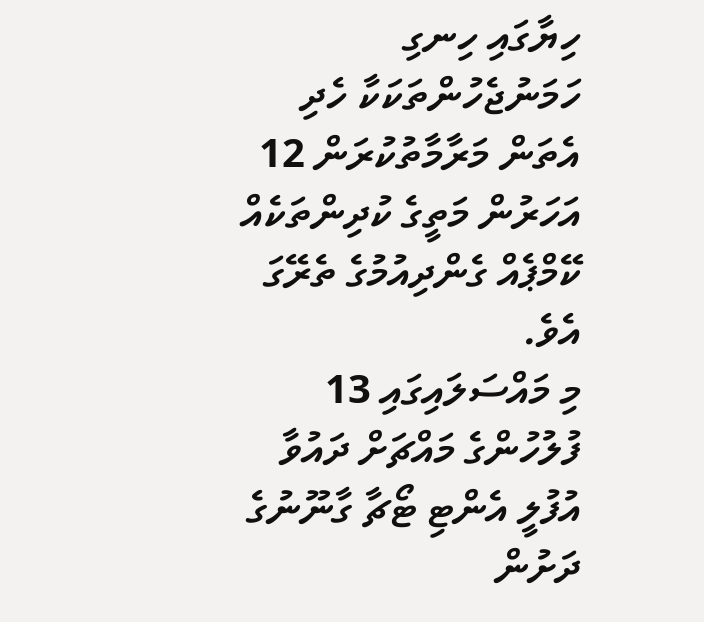ހިޔާގައި ހިނގި ހަމަނުޖެހުންތަކަކާ ހެދި އެތަން މަރާމާތުކުރަން 12 އަހަރުން މަތީގެ ކުދިންތަކެއް ކޭމްޕެއް ގެންދިއުމުގެ ތެރޭގަ އެވެ.
މި މައްސަލައިގައި 13 ފުލުހުންގެ މައްޗަށް ދައުވާ އުފުލީ އެންޓި ޓޯޗާ ގާނޫނުގެ ދަށުން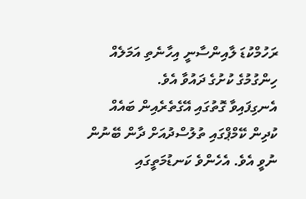ރަހުމްކުޑަ ލާއިންސާނީ އިހާނެތި އަމަލެއް ހިންގުމުގެ ކުށުގެ ދައުވާ އެވެ.
އެނގިފައިވާ ގޮތުގައި އޭގެތެރެއިން ބައެއް ކުދިން ކޭމްޕްގައި ތުލުސްދުއަށް ދާން ބޭނުން ނުވީ އެވެ. އެހެންވެ ކަނޑުމަތީގައި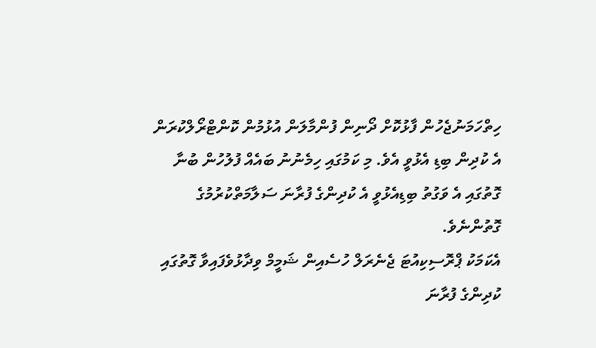ހިތްހަމަނުޖެހުން ފާޅުކޮށް ދޯނިން ފުންމާލަން އުޅުމުން ކޮންޓްރޯލްކުރަން އެ ކުދިން ބިޑި އެޅުވީ އެވެ. މި ކަމުގައި ހިމެނުނު ބައެއް ފުލުހުން ބުނާ ގޮތުގައި އެ ވަގުތު ބިޑިއެޅުވީ އެ ކުދިންގެ ފުރާނަ ސަލާމަތްކުރުމުގެ ގޮތުންނެވެ.
އެކަމަކު ޕްރޮސިކިއުޓަ ޖެނެރަލް ހުސެއިން ޝަމީމް ވިދާޅުވެފައިވާ ގޮތުގައި ކުދިންގެ ފުރާނަ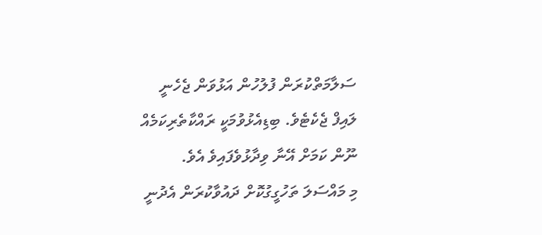ސަލާމަތްކުރަން ފުލުހުން އަޅުވަން ޖެހެނީ ލައިފް ޖެކެޓެވެ. ބިޑިއެޅުވުމަކީ ރައްކާތެރިކަމެއް ނޫން ކަމަށް އޭނާ ވިދާޅުވެފައިވެ އެވެ.
މި މައްސަލަ ތަހުގީގުކޮށް ދައުވާކުރަން އެދުނީ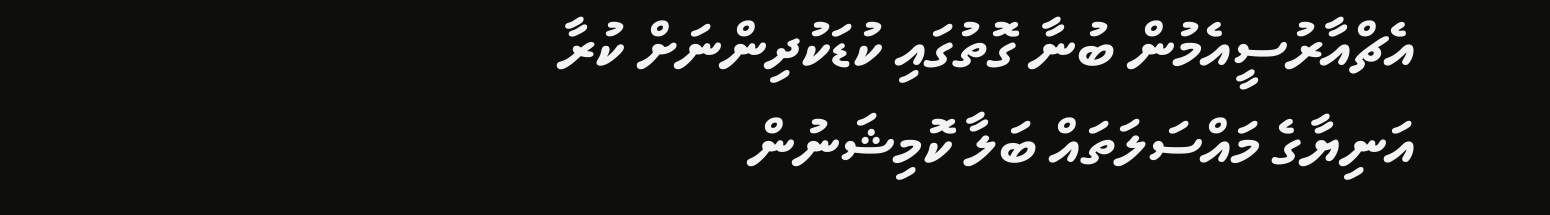އެޗްއާރުސީއެމުން ބުނާ ގޮތުގައި ކުޑަކުދިންނަށް ކުރާ އަނިޔާގެ މައްސަލަތައް ބަލާ ކޮމިޝަނުން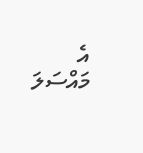އެ މައްސަލަ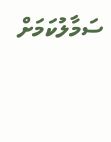ސަމާލުކަމަށް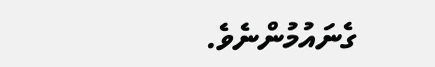ގެނައުމުންނެވެ.